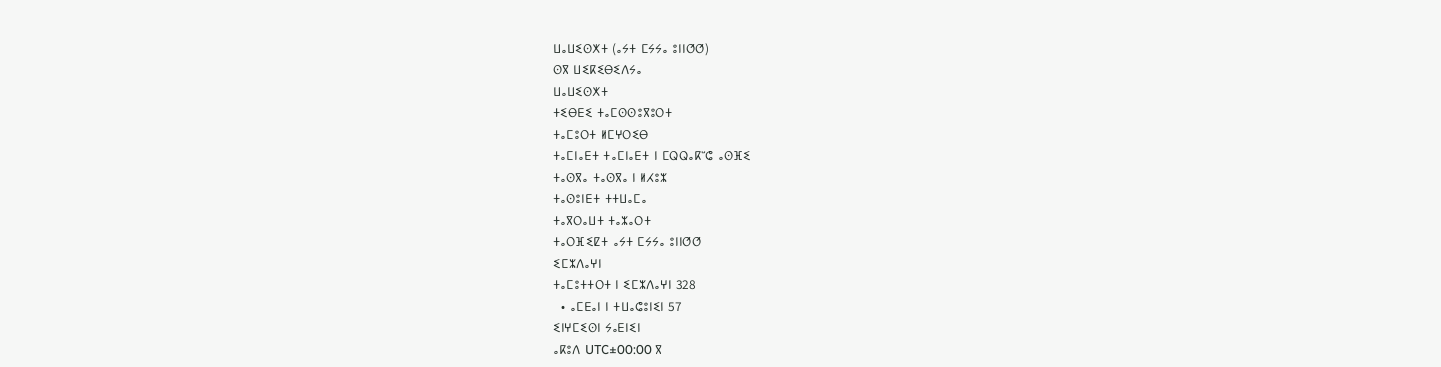ⵡⴰⵡⵉⵙⵅⵜ (ⴰⵢⵜ ⵎⵢⵢⴰ ⵓⵏⵏⵚⵚ)
ⵙⴳ ⵡⵉⴽⵉⴱⵉⴷⵢⴰ
ⵡⴰⵡⵉⵙⵅⵜ
ⵜⵉⴱⴹⵉ ⵜⴰⵎⵙⵙⵓⴳⵓⵔⵜ
ⵜⴰⵎⵓⵔⵜ ⵍⵎⵖⵔⵉⴱ
ⵜⴰⵎⵏⴰⴹⵜ ⵜⴰⵎⵏⴰⴹⵜ ⵏ ⵎⵕⵕⴰⴽⵯⵛ ⴰⵙⴼⵉ
ⵜⴰⵙⴳⴰ ⵜⴰⵙⴳⴰ ⵏ ⵍⵃⵓⵣ
ⵜⴰⵙⵓⵏⴹⵜ ⵜⵜⵡⴰⵎⴰ
ⵜⴰⴳⵔⴰⵡⵜ ⵜⴰⵣⴰⵔⵜ
ⵜⴰⵔⴼⵉⵇⵜ ⴰⵢⵜ ⵎⵢⵢⴰ ⵓⵏⵏⵚⵚ
ⵉⵎⵣⴷⴰⵖⵏ
ⵜⴰⵎⵓⵜⵜⵔⵜ ⵏ ⵉⵎⵣⴷⴰⵖⵏ 328
  • ⴰⵎⴹⴰⵏ ⵏ ⵜⵡⴰⵛⵓⵏⵉⵏ 57
ⵉⵏⵖⵎⵉⵙⵏ ⵢⴰⴹⵏⵉⵏ
ⴰⴽⵓⴷ UTC±00:00 ⴳ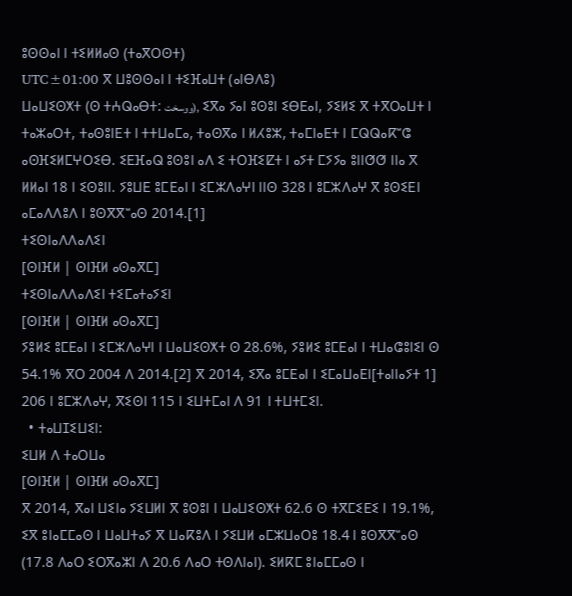ⵓⵙⵙⴰⵏ ⵏ ⵜⵉⵍⵍⴰⵙ (ⵜⴰⴳⵔⵙⵜ)
UTC±01:00 ⴳ ⵡⵓⵙⵙⴰⵏ ⵏ ⵜⵉⴼⴰⵡⵜ (ⴰⵏⴱⴷⵓ)
ⵡⴰⵡⵉⵙⵅⵜ (ⵙ ⵜⵄⵕⴰⴱⵜ: ووسخت), ⵉⴳⴰ ⵢⴰⵏ ⵓⵙⵓⵏ ⵉⴱⴹⴰⵏ, ⵢⵉⵍⵉ ⴳ ⵜⴳⵔⴰⵡⵜ ⵏ ⵜⴰⵣⴰⵔⵜ, ⵜⴰⵙⵓⵏⴹⵜ ⵏ ⵜⵜⵡⴰⵎⴰ, ⵜⴰⵙⴳⴰ ⵏ ⵍⵃⵓⵣ, ⵜⴰⵎⵏⴰⴹⵜ ⵏ ⵎⵕⵕⴰⴽⵯⵛ ⴰⵙⴼⵉⵍⵎⵖⵔⵉⴱ. ⵉⴹⴼⴰⵕ ⵓⵙⵓⵏ ⴰⴷ ⵉ ⵜⵔⴼⵉⵇⵜ ⵏ ⴰⵢⵜ ⵎⵢⵢⴰ ⵓⵏⵏⵚⵚ ⵏⵏⴰ ⴳ ⵍⵍⴰⵏ 18 ⵏ ⵉⵙⵓⵏⵏ. ⵢⵓⵡⴹ ⵓⵎⴹⴰⵏ ⵏ ⵉⵎⵣⴷⴰⵖⵏ ⵏⵏⵙ 328 ⵏ ⵓⵎⵣⴷⴰⵖ ⴳ ⵓⵙⵉⴹⵏ ⴰⵎⴰⴷⴷⵓⴷ ⵏ ⵓⵙⴳⴳⵯⴰⵙ 2014.[1]
ⵜⵉⵙⵏⴰⴷⴷⴰⴷⵉⵏ
[ⵙⵏⴼⵍ | ⵙⵏⴼⵍ ⴰⵙⴰⴳⵎ]
ⵜⵉⵙⵏⴰⴷⴷⴰⴷⵉⵏ ⵜⵉⵎⴰⵜⴰⵢⵉⵏ
[ⵙⵏⴼⵍ | ⵙⵏⴼⵍ ⴰⵙⴰⴳⵎ]
ⵢⵓⵍⵉ ⵓⵎⴹⴰⵏ ⵏ ⵉⵎⵣⴷⴰⵖⵏ ⵏ ⵡⴰⵡⵉⵙⵅⵜ ⵙ 28.6%, ⵢⵓⵍⵉ ⵓⵎⴹⴰⵏ ⵏ ⵜⵡⴰⵛⵓⵏⵉⵏ ⵙ 54.1% ⴳⵔ 2004 ⴷ 2014.[2] ⴳ 2014, ⵉⴳⴰ ⵓⵎⴹⴰⵏ ⵏ ⵉⵎⴰⵡⴰⴹⵏ[ⵜⴰⵏⵏⴰⵢⵜ 1] 206 ⵏ ⵓⵎⵣⴷⴰⵖ, ⴳⵉⵙⵏ 115 ⵏ ⵉⵡⵜⵎⴰⵏ ⴷ 91 ⵏ ⵜⵡⵜⵎⵉⵏ.
  • ⵜⴰⵡⵊⵉⵡⵉⵏ:
ⵉⵡⵍ ⴷ ⵜⴰⵔⵡⴰ
[ⵙⵏⴼⵍ | ⵙⵏⴼⵍ ⴰⵙⴰⴳⵎ]
ⴳ 2014, ⴳⴰⵏ ⵡⵉⵏⴰ ⵢⵉⵡⵍⵏ ⴳ ⵓⵙⵓⵏ ⵏ ⵡⴰⵡⵉⵙⵅⵜ 62.6 ⵙ ⵜⴳⵎⵉⴹⵉ ⵏ 19.1%, ⵉⴳ ⵓⵏⴰⵎⵎⴰⵙ ⵏ ⵡⴰⵡⵜⴰⵢ ⴳ ⵡⴰⴽⵓⴷ ⵏ ⵢⵉⵡⵍ ⴰⵎⵣⵡⴰⵔⵓ 18.4 ⵏ ⵓⵙⴳⴳⵯⴰⵙ (17.8 ⴷⴰⵔ ⵉⵔⴳⴰⵣⵏ ⴷ 20.6 ⴷⴰⵔ ⵜⵙⴷⵏⴰⵏ). ⵉⵍⴽⵎ ⵓⵏⴰⵎⵎⴰⵙ ⵏ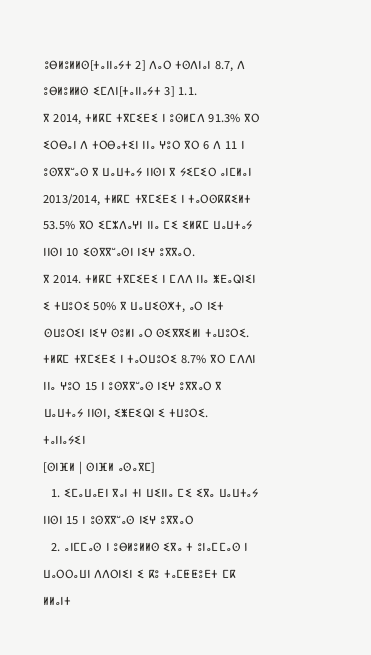ⵓⴱⵍⵓⵍⵍⵙ[ⵜⴰⵏⵏⴰⵢⵜ 2] ⴷⴰⵔ ⵜⵙⴷⵏⴰⵏ 8.7, ⴷ ⵓⴱⵍⵓⵍⵍⵙ ⵉⵎⴷⵏ[ⵜⴰⵏⵏⴰⵢⵜ 3] 1.1.
ⴳ 2014, ⵜⵍⴽⵎ ⵜⴳⵎⵉⴹⵉ ⵏ ⵓⵙⵍⵎⴷ 91.3% ⴳⵔ ⵉⵔⴱⴰⵏ ⴷ ⵜⵔⴱⴰⵜⵉⵏ ⵏⵏⴰ ⵖⵓⵔ ⴳⵔ 6 ⴷ 11 ⵏ ⵓⵙⴳⴳⵯⴰⵙ ⴳ ⵡⴰⵡⵜⴰⵢ ⵏⵏⵙⵏ ⴳ ⵢⵉⵎⵉⵔ ⴰⵏⵎⵍⴰⵏ 2013/2014, ⵜⵍⴽⵎ ⵜⴳⵎⵉⴹⵉ ⵏ ⵜⴰⵔⵙⴽⴽⵉⵍⵜ 53.5% ⴳⵔ ⵉⵎⵣⴷⴰⵖⵏ ⵏⵏⴰ ⵎⵉ ⵉⵍⴽⵎ ⵡⴰⵡⵜⴰⵢ ⵏⵏⵙⵏ 10 ⵉⵙⴳⴳⵯⴰⵙⵏ ⵏⵉⵖ ⵓⴳⴳⴰⵔ.
ⴳ 2014. ⵜⵍⴽⵎ ⵜⴳⵎⵉⴹⵉ ⵏ ⵎⴷⴷ ⵏⵏⴰ ⵥⴹⴰⵕⵏⵉⵏ ⵉ ⵜⵡⵓⵔⵉ 50% ⴳ ⵡⴰⵡⵉⵙⵅⵜ, ⴰⵔ ⵏⵉⵜ ⵙⵡⵓⵔⵉⵏ ⵏⵉⵖ ⵙⵓⵍⵏ ⴰⵔ ⵙⵉⴳⴳⵉⵍⵏ ⵜⴰⵡⵓⵔⵉ. ⵜⵍⴽⵎ ⵜⴳⵎⵉⴹⵉ ⵏ ⵜⴰⵔⵡⵓⵔⵉ 8.7% ⴳⵔ ⵎⴷⴷⵏ ⵏⵏⴰ ⵖⵓⵔ 15 ⵏ ⵓⵙⴳⴳⵯⴰⵙ ⵏⵉⵖ ⵓⴳⴳⴰⵔ ⴳ ⵡⴰⵡⵜⴰⵢ ⵏⵏⵙⵏ, ⵉⵥⴹⵉⵕⵏ ⵉ ⵜⵡⵓⵔⵉ.
ⵜⴰⵏⵏⴰⵢⵉⵏ
[ⵙⵏⴼⵍ | ⵙⵏⴼⵍ ⴰⵙⴰⴳⵎ]
  1. ⵉⵎⴰⵡⴰⴹⵏ ⴳⴰⵏ ⵜⵏ ⵡⵉⵏⵏⴰ ⵎⵉ ⵉⴳⴰ ⵡⴰⵡⵜⴰⵢ ⵏⵏⵙⵏ 15 ⵏ ⵓⵙⴳⴳⵯⴰⵙ ⵏⵉⵖ ⵓⴳⴳⴰⵔ
  2. ⴰⵏⵎⵎⴰⵙ ⵏ ⵓⴱⵍⵓⵍⵍⵙ ⵉⴳⴰ ⵜ ⵓⵏⴰⵎⵎⴰⵙ ⵏ ⵡⴰⵔⵔⴰⵡⵏ ⴷⴷⵔⵏⵉⵏ ⵉ ⴽⵓ ⵜⴰⵎⵟⵟⵓⴹⵜ ⵎⴽ ⵍⵍⴰⵏⵜ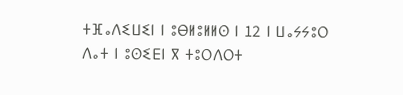ⵜⴼⴰⴷⵉⵡⵉⵏ ⵏ ⵓⴱⵍⵓⵍⵍⵙ ⵏ 12 ⵏ ⵡⴰⵢⵢⵓⵔ ⴷⴰⵜ ⵏ ⵓⵙⵉⴹⵏ ⴳ ⵜⵓⵔⴷⵔⵜ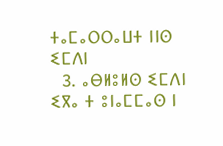ⵜⴰⵎⴰⵔⵔⴰⵡⵜ ⵏⵏⵙ ⵉⵎⴷⵏ
  3. ⴰⴱⵍⵓⵍⵙ ⵉⵎⴷⵏ ⵉⴳⴰ ⵜ ⵓⵏⴰⵎⵎⴰⵙ ⵏ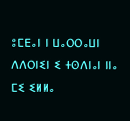ⵓⵎⴹⴰⵏ ⵏ ⵡⴰⵔⵔⴰⵡⵏ ⴷⴷⵔⵏⵉⵏ ⵉ ⵜⵙⴷⵏⴰⵏ ⵏⵏⴰ ⵎⵉ ⵉⵍⵍⴰ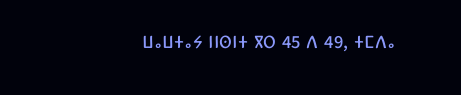ⵡⴰⵡⵜⴰⵢ ⵏⵏⵙⵏⵜ ⴳⵔ 45 ⴷ 49, ⵜⵎⴷⴰ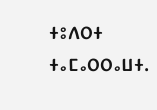ⵜⵓⴷⵔⵜ ⵜⴰⵎⴰⵔⵔⴰⵡⵜ.